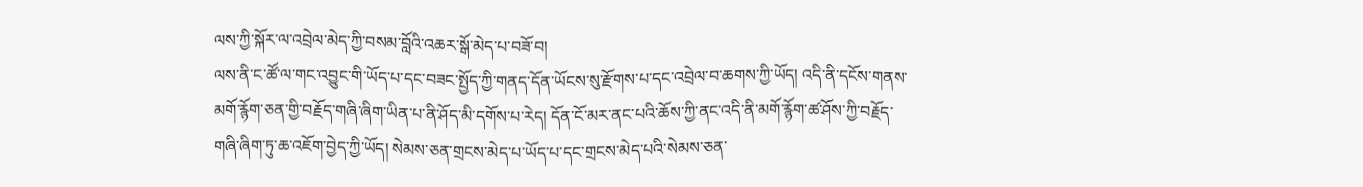ལས་ཀྱི་སྐོར་ལ་འབྲེལ་མེད་ཀྱི་བསམ་བློའི་འཆར་སྒོ་མེད་པ་བཟོ་བ།
ལས་ནི་ང་ཚོ་ལ་གང་འབྱུང་གི་ཡོད་པ་དང་བཟང་སྤྱོད་ཀྱི་གནད་དོན་ཡོངས་སུ་རྫོགས་པ་དང་འབྲེལ་བ་ཆགས་ཀྱི་ཡོད། འདི་ནི་དངོས་གནས་མགོ་རྙོག་ཅན་གྱི་བརྗོད་གཞི་ཞིག་ཡིན་པ་ནི་ཤོད་མི་དགོས་པ་རེད། དོན་ངོ་མར་ནང་པའི་ཆོས་ཀྱི་ནང་འདི་ནི་མགོ་རྙོག་ཚ་ཤོས་ཀྱི་བརྗོད་གཞི་ཞིག་ཏུ་ཆ་འཇོག་བྱེད་ཀྱི་ཡོད། སེམས་ཅན་གྲངས་མེད་པ་ཡོད་པ་དང་གྲངས་མེད་པའི་སེམས་ཅན་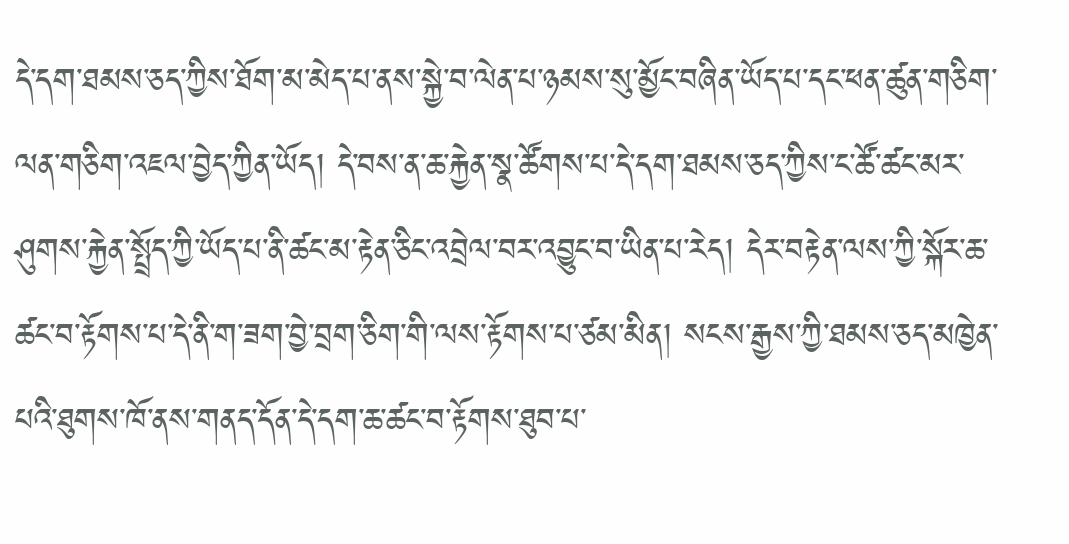དེ་དག་ཐམས་ཅད་ཀྱིས་ཐོག་མ་མེད་པ་ནས་སྐྱེ་བ་ལེན་པ་ཉམས་སུ་མྱོང་བཞིན་ཡོད་པ་དང་ཕན་ཚུན་གཅིག་ལན་གཅིག་འཇལ་བྱེད་ཀྱིན་ཡོད། དེ་བས་ན་ཆ་རྐྱེན་སྣ་ཚོགས་པ་དེ་དག་ཐམས་ཅད་ཀྱིས་ང་ཚོ་ཚང་མར་ཤུགས་རྐྱེན་སྤྲོད་ཀྱི་ཡོད་པ་ནི་ཚང་མ་རྟེན་ཅིང་འབྲེལ་བར་འབྱུང་བ་ཡིན་པ་རེད། དེར་བརྟེན་ལས་ཀྱི་སྐོར་ཆ་ཚང་བ་རྟོགས་པ་དེ་ནི་ག་ཟག་བྱེ་བྲག་ཅིག་གི་ལས་རྟོགས་པ་ཙམ་མིན། སངས་རྒྱས་ཀྱི་ཐམས་ཅད་མཁྱེན་པའི་ཐུགས་ཁོ་ནས་གནད་དོན་དེ་དག་ཆ་ཚང་བ་རྟོགས་ཐུབ་པ་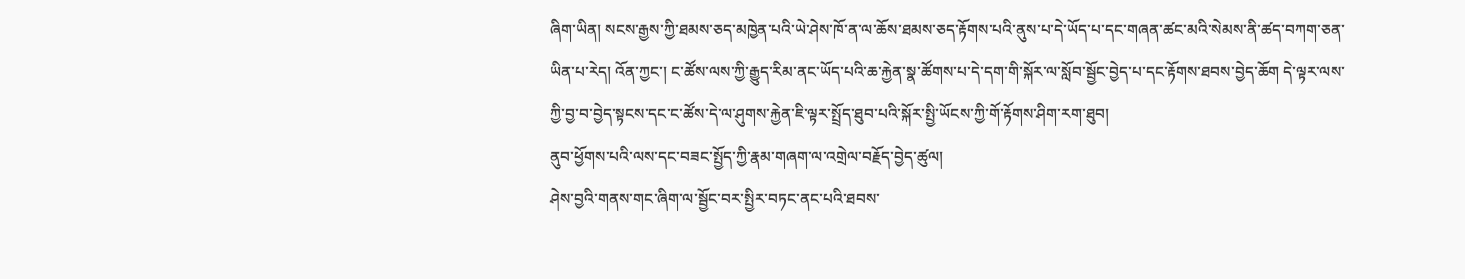ཞིག་ཡིན། སངས་རྒྱས་ཀྱི་ཐམས་ཅད་མཁྱེན་པའི་ཡེ་ཤེས་ཁོ་ན་ལ་ཆོས་ཐམས་ཅད་རྟོགས་པའི་ནུས་པ་དེ་ཡོད་པ་དང་གཞན་ཚང་མའི་སེམས་ནི་ཚད་བཀག་ཅན་ཡིན་པ་རེད། འོན་ཀྱང་། ང་ཚོས་ལས་ཀྱི་རྒྱུད་རིམ་ནང་ཡོད་པའི་ཆ་རྐྱེན་སྣ་ཚོགས་པ་དེ་དག་གི་སྐོར་ལ་སློབ་སྦྱོང་བྱེད་པ་དང་རྟོགས་ཐབས་བྱེད་ཆོག དེ་ལྟར་ལས་ཀྱི་བྱ་བ་བྱེད་སྟངས་དང་ང་ཚོས་དེ་ལ་ཤུགས་རྐྱེན་ཇི་ལྟར་སྤྲོད་ཐུབ་པའི་སྐོར་སྤྱི་ཡོངས་ཀྱི་གོ་རྟོགས་ཤིག་རག་ཐུབ།
ནུབ་ཕྱོགས་པའི་ལས་དང་བཟང་སྤྱོད་ཀྱི་རྣམ་གཞག་ལ་འགྲེལ་བརྗོད་བྱེད་ཚུལ།
ཤེས་བྱའི་གནས་གང་ཞིག་ལ་སྦྱོང་བར་སྤྱིར་བཏང་ནང་པའི་ཐབས་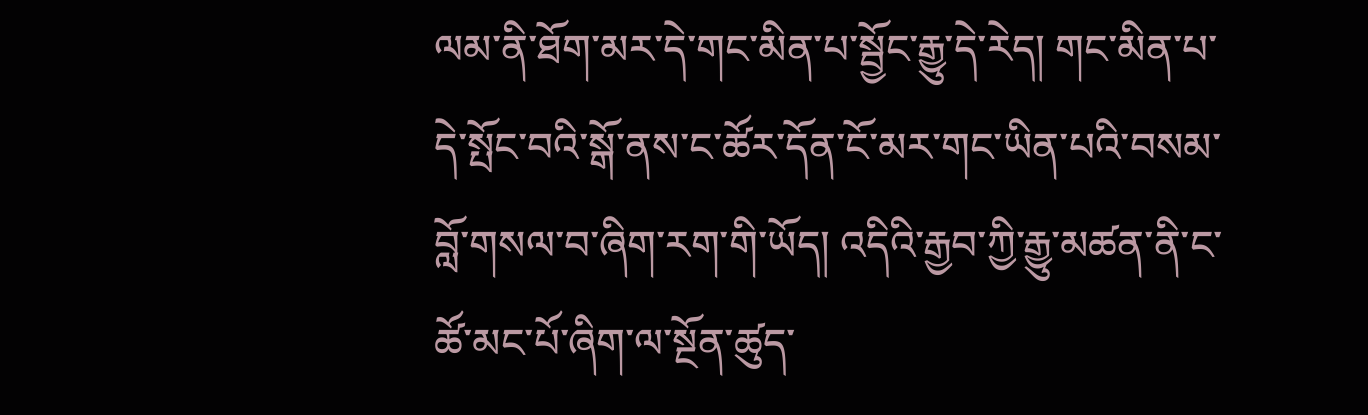ལམ་ནི་ཐོག་མར་དེ་གང་མིན་པ་སྦྱོང་རྒྱུ་དེ་རེད། གང་མིན་པ་དེ་སྤོང་བའི་སྒོ་ནས་ང་ཚོར་དོན་ངོ་མར་གང་ཡིན་པའི་བསམ་བློ་གསལ་བ་ཞིག་རག་གི་ཡོད། འདིའི་རྒྱབ་ཀྱི་རྒྱུ་མཚན་ནི་ང་ཚོ་མང་པོ་ཞིག་ལ་སྔོན་ཚུད་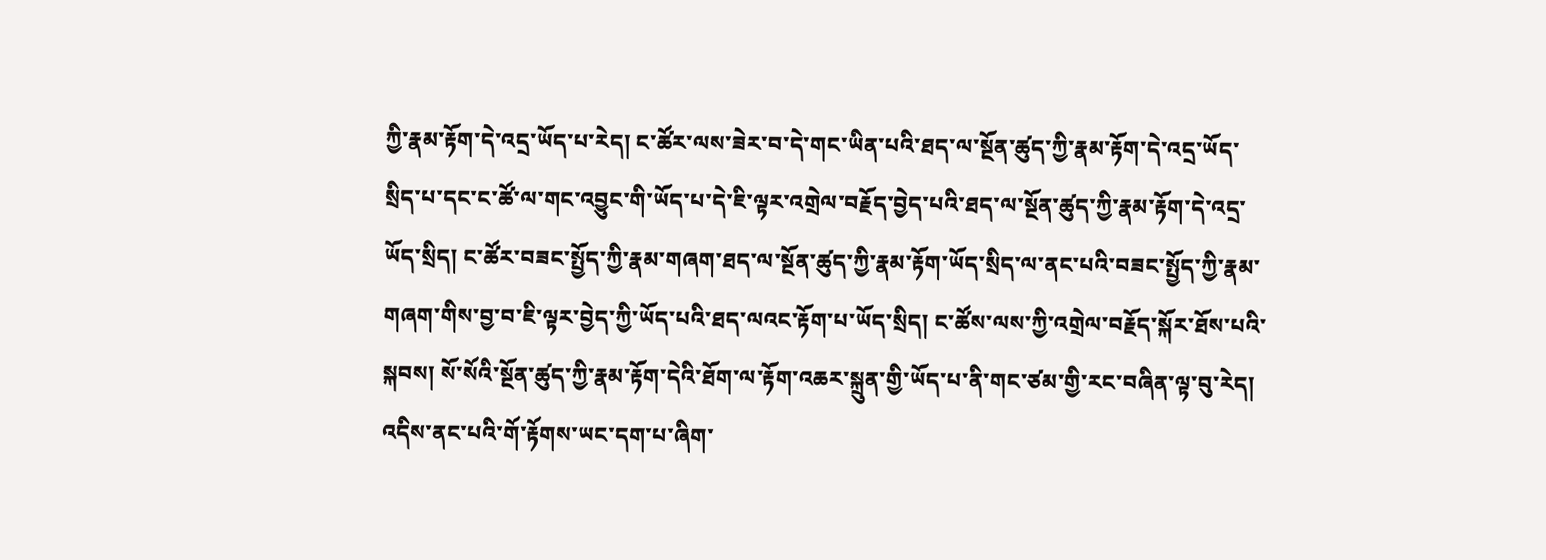ཀྱི་རྣམ་རྟོག་དེ་འདྲ་ཡོད་པ་རེད། ང་ཚོར་ལས་ཟེར་བ་དེ་གང་ཡིན་པའི་ཐད་ལ་སྔོན་ཚུད་ཀྱི་རྣམ་རྟོག་དེ་འདྲ་ཡོད་སྲིད་པ་དང་ང་ཚོ་ལ་གང་འབྱུང་གི་ཡོད་པ་དེ་ཇི་ལྟར་འགྲེལ་བརྗོད་བྱེད་པའི་ཐད་ལ་སྔོན་ཚུད་ཀྱི་རྣམ་རྟོག་དེ་འདྲ་ཡོད་སྲིད། ང་ཚོར་བཟང་སྤྱོད་ཀྱི་རྣམ་གཞག་ཐད་ལ་སྔོན་ཚུད་ཀྱི་རྣམ་རྟོག་ཡོད་སྲིད་ལ་ནང་པའི་བཟང་སྤྱོད་ཀྱི་རྣམ་གཞག་གིས་བྱ་བ་ཇི་ལྟར་བྱེད་ཀྱི་ཡོད་པའི་ཐད་ལའང་རྟོག་པ་ཡོད་སྲིད། ང་ཚོས་ལས་ཀྱི་འགྲེལ་བརྗོད་སྐོར་ཐོས་པའི་སྐབས། སོ་སོའི་སྔོན་ཚུད་ཀྱི་རྣམ་རྟོག་དེའི་ཐོག་ལ་རྟོག་འཆར་སྐྲུན་གྱི་ཡོད་པ་ནི་གང་ཙམ་གྱི་རང་བཞིན་ལྟ་བུ་རེད། འདིས་ནང་པའི་གོ་རྟོགས་ཡང་དག་པ་ཞིག་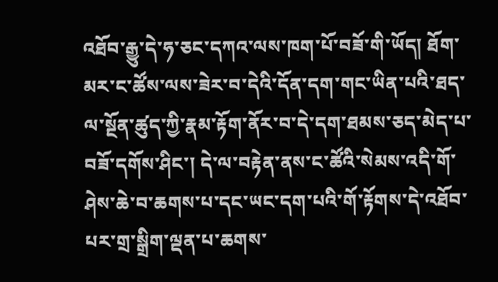འཐོབ་རྒྱུ་དེ་ཧ་ཅང་དཀའ་ལས་ཁག་པོ་བཟོ་གི་ཡོད། ཐོག་མར་ང་ཚོས་ལས་ཟེར་བ་དེའི་དོན་དག་གང་ཡིན་པའི་ཐད་ལ་སྔོན་ཚུད་ཀྱི་རྣམ་རྟོག་ནོར་བ་དེ་དག་ཐམས་ཅད་མེད་པ་བཟོ་དགོས་ཤིང་། དེ་ལ་བརྟེན་ནས་ང་ཚོའི་སེམས་འདི་གོ་ཤེས་ཆེ་བ་ཆགས་པ་དང་ཡང་དག་པའི་གོ་རྟོགས་དེ་འཐོབ་པར་གྲ་སྒྲིག་ལྡན་པ་ཆགས་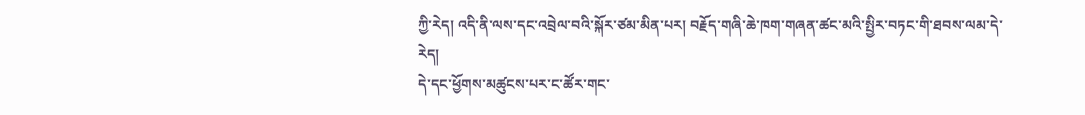ཀྱི་རེད། འདི་ནི་ལས་དང་འབྲེལ་བའི་སྐོར་ཙམ་མིན་པར། བརྗོད་གཞི་ཆེ་ཁག་གཞན་ཚང་མའི་སྤྱིར་བཏང་གི་ཐབས་ལམ་དེ་རེད།
དེ་དང་ཕྱོགས་མཚུངས་པར་ང་ཚོར་གང་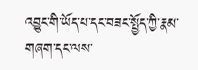འབྱུང་གི་ཡོད་པ་དང་བཟང་སྤྱོད་ཀྱི་རྣམ་གཞག་དང་ལས་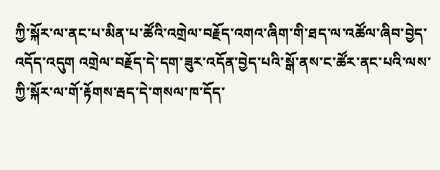ཀྱི་སྐོར་ལ་ནང་པ་མིན་པ་ཚོའི་འགྲེལ་བརྗོད་འགའ་ཞིག་གི་ཐད་ལ་འཚོལ་ཞིབ་བྱེད་འདོད་འདུག འགྲེལ་བརྗོད་དེ་དག་ཟུར་འདོན་བྱེད་པའི་སྒོ་ནས་ང་ཚོར་ནང་པའི་ལས་ཀྱི་སྐོར་ལ་གོ་རྟོགས་རྦད་དེ་གསལ་ཁ་དོད་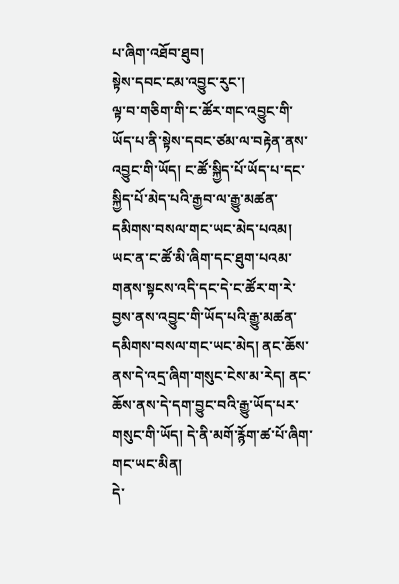པ་ཞིག་འཐོབ་ཐུབ།
སྟེས་དབང་ངམ་འབྱུང་རུང་།
ལྟ་བ་གཅིག་གི་ང་ཚོར་གང་འབྱུང་གི་ཡོད་པ་ནི་སྟེས་དབང་ཙམ་ལ་བརྟེན་ནས་འབྱུང་གི་ཡོད། ང་ཚོ་སྐྱིད་པོ་ཡོད་པ་དང་སྐྱིད་པོ་མེད་པའི་རྒྱབ་ལ་རྒྱུ་མཚན་དམིགས་བསལ་གང་ཡང་མེད་པའམ། ཡང་ན་ང་ཚོ་མི་ཞིག་དང་ཐུག་པའམ་གནས་སྟངས་འདི་དང་དེ་ང་ཚོར་ག་རེ་བྱས་ནས་འབྱུང་གི་ཡོད་པའི་རྒྱུ་མཚན་དམིགས་བསལ་གང་ཡང་མེད། ནང་ཆོས་ནས་དེ་འདྲ་ཞིག་གསུང་ངེས་མ་རེད། ནང་ཆོས་ནས་དེ་དག་བྱུང་བའི་རྒྱུ་ཡོད་པར་གསུང་གི་ཡོད། དེ་ནི་མགོ་རྙོག་ཚ་པོ་ཞིག་གང་ཡང་མིན།
དེ་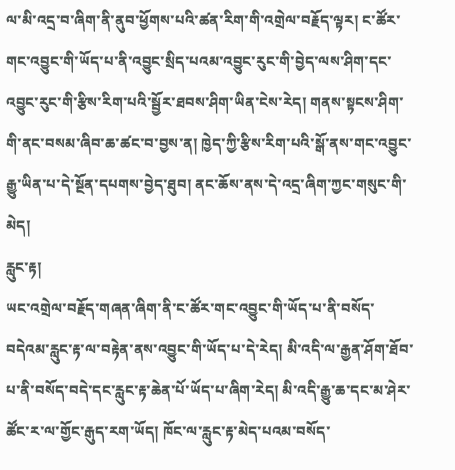ལ་མི་འདྲ་བ་ཞིག་ནི་ནུབ་ཕྱོགས་པའི་ཚན་རིག་གི་འགྲེལ་བརྗོད་ལྟར། ང་ཚོར་གང་འབྱུང་གི་ཡོད་པ་ནི་འབྱུང་སྲིད་པའམ་འབྱུང་རུང་གི་བྱེད་ལས་ཤིག་དང་འབྱུང་རུང་གི་རྩིས་རིག་པའི་སྦྱོར་ཐབས་ཤིག་ཡིན་ངེས་རེད། གནས་སྟངས་ཤིག་གི་ནང་བསམ་ཞིབ་ཆ་ཚང་བ་བྱས་ན། ཁྱེད་ཀྱི་རྩིས་རིག་པའི་སྒོ་ནས་གང་འབྱུང་རྒྱུ་ཡིན་པ་དེ་སྔོན་དཔགས་བྱེད་ཐུབ། ནང་ཆོས་ནས་དེ་འདྲ་ཞིག་ཀྱང་གསུང་གི་མེད།
རླུང་རྟ།
ཡང་འགྲེལ་བརྗོད་གཞན་ཞིག་ནི་ང་ཚོར་གང་འབྱུང་གི་ཡོད་པ་ནི་བསོད་བདེའམ་རླུང་རྟ་ལ་བརྟེན་ནས་འབྱུང་གི་ཡོད་པ་དེ་རེད། མི་འདི་ལ་རྒྱན་ཤོག་ཐོབ་པ་ནི་བསོད་བདེ་དང་རླུང་རྟ་ཆེན་པོ་ཡོད་པ་ཞིག་རེད། མི་འདི་རྒྱུ་ཆ་དང་མ་ཤེར་ཚོང་ར་ལ་གྱོང་རྒུད་རག་ཡོད། ཁོང་ལ་རླུང་རྟ་མེད་པའམ་བསོད་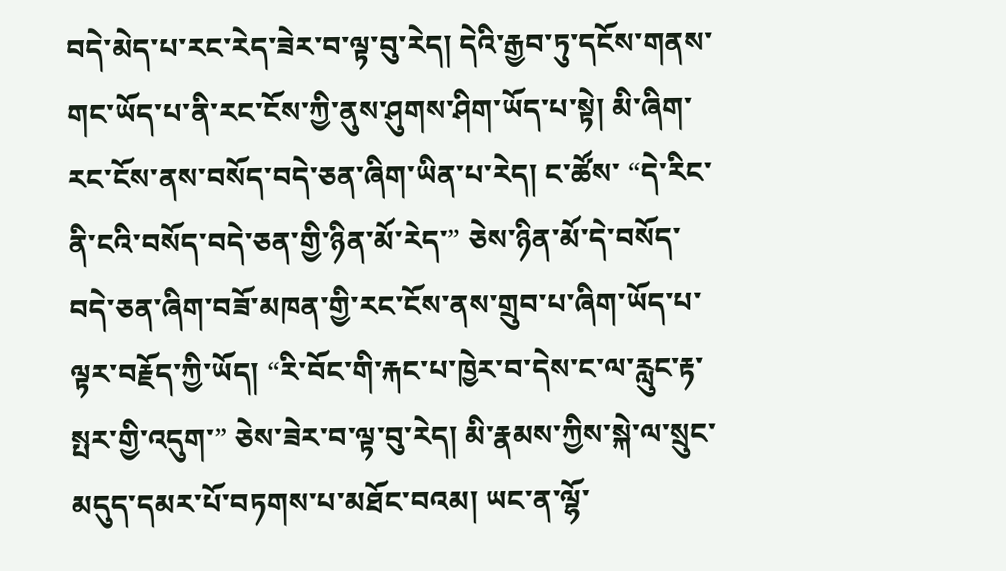བདེ་མེད་པ་རང་རེད་ཟེར་བ་ལྟ་བུ་རེད། དེའི་རྒྱབ་ཏུ་དངོས་གནས་གང་ཡོད་པ་ནི་རང་ངོས་ཀྱི་ནུས་ཤུགས་ཤིག་ཡོད་པ་སྟེ། མི་ཞིག་རང་ངོས་ནས་བསོད་བདེ་ཅན་ཞིག་ཡིན་པ་རེད། ང་ཚོས་ “དེ་རིང་ནི་ངའི་བསོད་བདེ་ཅན་གྱི་ཉིན་མོ་རེད་” ཅེས་ཉིན་མོ་དེ་བསོད་བདེ་ཅན་ཞིག་བཟོ་མཁན་གྱི་རང་ངོས་ནས་གྲུབ་པ་ཞིག་ཡོད་པ་ལྟར་བརྗོད་ཀྱི་ཡོད། “རི་བོང་གི་རྐང་པ་ཁྱེར་བ་དེས་ང་ལ་རླུང་རྟ་སྤར་གྱི་འདུག་” ཅེས་ཟེར་བ་ལྟ་བུ་རེད། མི་རྣམས་ཀྱིས་སྐེ་ལ་སྲུང་མདུད་དམར་པོ་བཏགས་པ་མཐོང་བའམ། ཡང་ན་ལྷོ་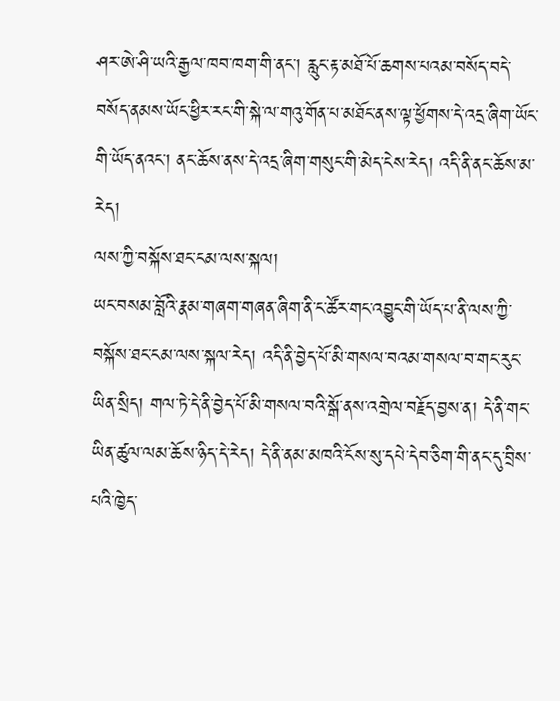ཤར་ཨེ་ཤི་ཡའི་རྒྱལ་ཁབ་ཁག་གི་ནང་། རླུང་རྟ་མཐོ་པོ་ཆགས་པའམ་བསོད་བདེ་བསོད་ནམས་ཡོང་ཕྱིར་རང་གི་སྐེ་ལ་གའུ་གོན་པ་མཐོང་ནས་ལྟ་ཕྱོགས་དེ་འདྲ་ཞིག་ཡོང་གི་ཡོད་ནའང་། ནང་ཆོས་ནས་དེ་འདྲ་ཞིག་གསུང་གི་མེད་ངེས་རེད། འདི་ནི་ནང་ཆོས་མ་རེད།
ལས་ཀྱི་བསྐོས་ཐང་ངམ་ལས་སྐལ།
ཡང་བསམ་བློའི་རྣམ་གཞག་གཞན་ཞིག་ནི་ང་ཚོར་གང་འབྱུང་གི་ཡོད་པ་ནི་ལས་ཀྱི་བསྐོས་ཐང་ངམ་ལས་སྐལ་རེད། འདི་ནི་བྱེད་པོ་མི་གསལ་བའམ་གསལ་བ་གང་རུང་ཡིན་སྲིད། གལ་ཏེ་དེ་ནི་བྱེད་པོ་མི་གསལ་བའི་སྒོ་ནས་འགྲེལ་བརྗོད་བྱས་ན། དེ་ནི་གང་ཡིན་ཚུལ་ལམ་ཆོས་ཉིད་དེ་རེད། དེ་ནི་ནམ་མཁའི་ངོས་སུ་དཔེ་དེབ་ཅིག་གི་ནང་དུ་བྲིས་པའི་ཁྱེད་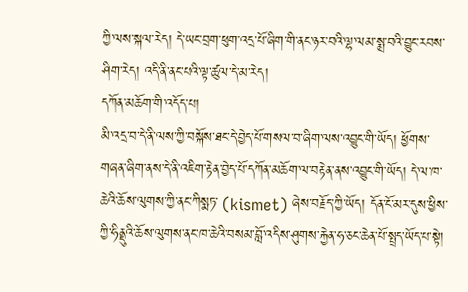ཀྱི་ལས་སྐལ་རེད། དེ་ཡང་བྲག་ཕུག་འདྲ་པོ་ཞིག་གི་ནང་ཉར་བའི་ལྷ་ལམ་སྨྲ་བའི་བྱུང་རབས་ཤིག་རེད། འདི་ནི་ནང་པའི་ལྟ་ཚུལ་དེ་མ་རེད།
དཀོན་མཆོག་གི་འདོད་པ།
མི་འདྲ་བ་དེ་ནི་ལས་ཀྱི་བསྐོས་ཐང་དེ་བྱེད་པོ་གསལ་བ་ཞིག་ལས་འབྱུང་གི་ཡོད། ཕྱོགས་གཞན་ཞིག་ནས་དེ་ནི་འཇིག་རྟེན་བྱེད་པོ་དཀོན་མཆོག་ལ་བརྟེན་ནས་འབྱུང་གི་ཡོད། དེ་ལ་ཁ་ཆེའི་ཆོས་ལུགས་ཀྱི་ནང་ཀིསྨཏ་ (kismet) ཞེས་བརྗོད་ཀྱི་ཡོད། དོན་ངོ་མར་དུས་ཕྱིས་ཀྱི་ཧིནྡུའི་ཆོས་ལུགས་ནང་ཁ་ཆེའི་བསམ་བློ་འདིས་ཤུགས་རྐྱེན་ཧ་ཅང་ཆེན་པོ་སྤྲད་ཡོད་པ་སྟེ།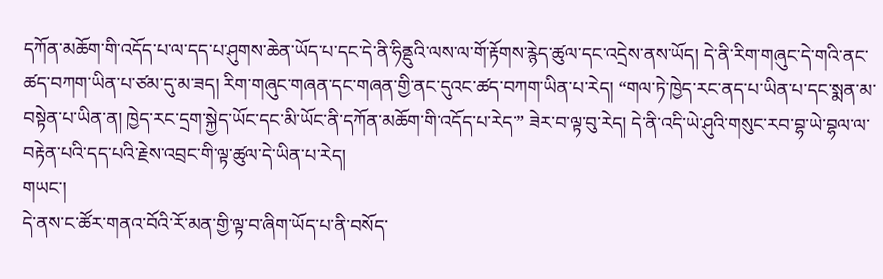དཀོན་མཆོག་གི་འདོད་པ་ལ་དད་པ་ཤུགས་ཆེན་ཡོད་པ་དང་དེ་ནི་ཧིནྡུའི་ལས་ལ་གོ་རྟོགས་རྙེད་ཚུལ་དང་འདྲེས་ནས་ཡོད། དེ་ནི་རིག་གཞུང་དེ་གའི་ནང་ཚད་བཀག་ཡིན་པ་ཙམ་དུ་མ་ཟད། རིག་གཞུང་གཞན་དང་གཞན་གྱི་ནང་དུའང་ཚད་བཀག་ཡིན་པ་རེད། “གལ་ཏེ་ཁྱེད་རང་ནད་པ་ཡིན་པ་དང་སྨན་མ་བསྟེན་པ་ཡིན་ན། ཁྱེད་རང་དྲག་སྐྱེད་ཡོང་དང་མི་ཡོང་ནི་དཀོན་མཆོག་གི་འདོད་པ་རེད་” ཟེར་བ་ལྟ་བུ་རེད། དེ་ནི་འདི་ཡེ་ཤུའི་གསུང་རབ་བྷ་ཡེ་བྷལ་ལ་བརྟེན་པའི་དད་པའི་རྗེས་འབྲང་གི་ལྟ་ཚུལ་དེ་ཡིན་པ་རེད།
གཡང་།
དེ་ནས་ང་ཚོར་གནའ་བོའི་རོ་མན་གྱི་ལྟ་བ་ཞིག་ཡོད་པ་ནི་བསོད་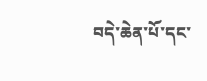བདེ་ཆེན་པོ་དང་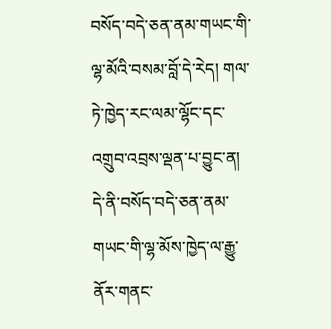བསོད་བདེ་ཅན་ནམ་གཡང་གི་ལྷ་མོའི་བསམ་བློ་དེ་རེད། གལ་ཏེ་ཁྱེད་རང་ལམ་ལྷོང་དང་འགྲུབ་འབྲས་ལྡན་པ་བྱུང་ན། དེ་ནི་བསོད་བདེ་ཅན་ནམ་གཡང་གི་ལྷ་མོས་ཁྱེད་ལ་རྒྱུ་ནོར་གནང་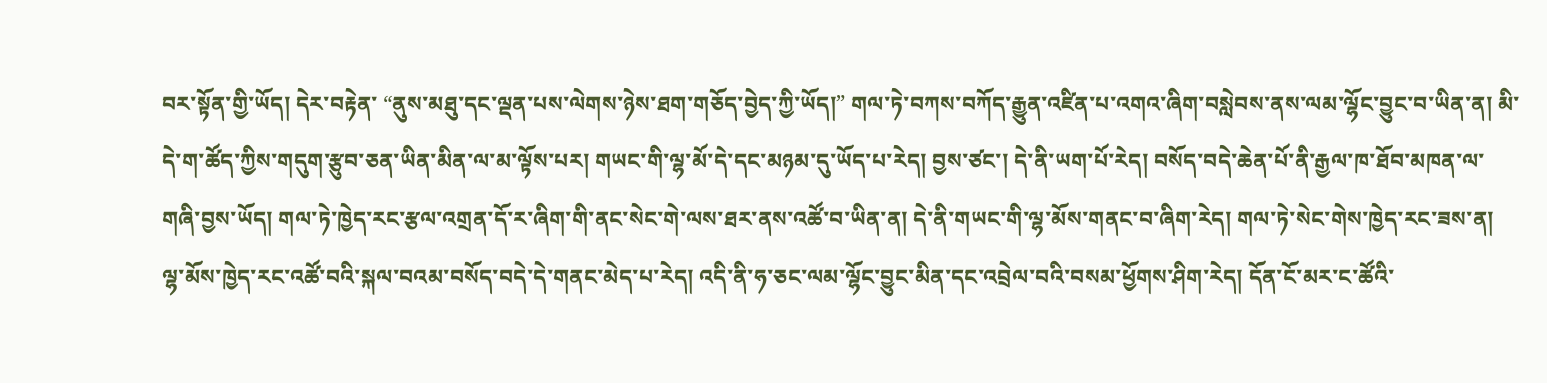བར་སྟོན་གྱི་ཡོད། དེར་བརྟེན་ “ནུས་མཐུ་དང་ལྡན་པས་ལེགས་ཉེས་ཐག་གཅོད་བྱེད་ཀྱི་ཡོད།” གལ་ཏེ་བཀས་བཀོད་རྒྱུན་འཛིན་པ་འགའ་ཞིག་བསླེབས་ནས་ལམ་ལྷོང་བྱུང་བ་ཡིན་ན། མི་དེ་ག་ཚོད་ཀྱིས་གདུག་རྩུབ་ཅན་ཡིན་མིན་ལ་མ་ལྟོས་པར། གཡང་གི་ལྷ་མོ་དེ་དང་མཉམ་དུ་ཡོད་པ་རེད། བྱས་ཙང་། དེ་ནི་ཡག་པོ་རེད། བསོད་བདེ་ཆེན་པོ་ནི་རྒྱལ་ཁ་ཐོབ་མཁན་ལ་གཞི་བྱས་ཡོད། གལ་ཏེ་ཁྱེད་རང་རྩལ་འགྲན་དོ་ར་ཞིག་གི་ནང་སེང་གེ་ལས་ཐར་ནས་འཚོ་བ་ཡིན་ན། དེ་ནི་གཡང་གི་ལྷ་མོས་གནང་བ་ཞིག་རེད། གལ་ཏེ་སེང་གེས་ཁྱེད་རང་ཟས་ན། ལྷ་མོས་ཁྱེད་རང་འཚོ་བའི་སྐལ་བའམ་བསོད་བདེ་དེ་གནང་མེད་པ་རེད། འདི་ནི་ཧ་ཅང་ལམ་ལྷོང་བྱུང་མིན་དང་འབྲེལ་བའི་བསམ་ཕྱོགས་ཤིག་རེད། དོན་ངོ་མར་ང་ཚོའི་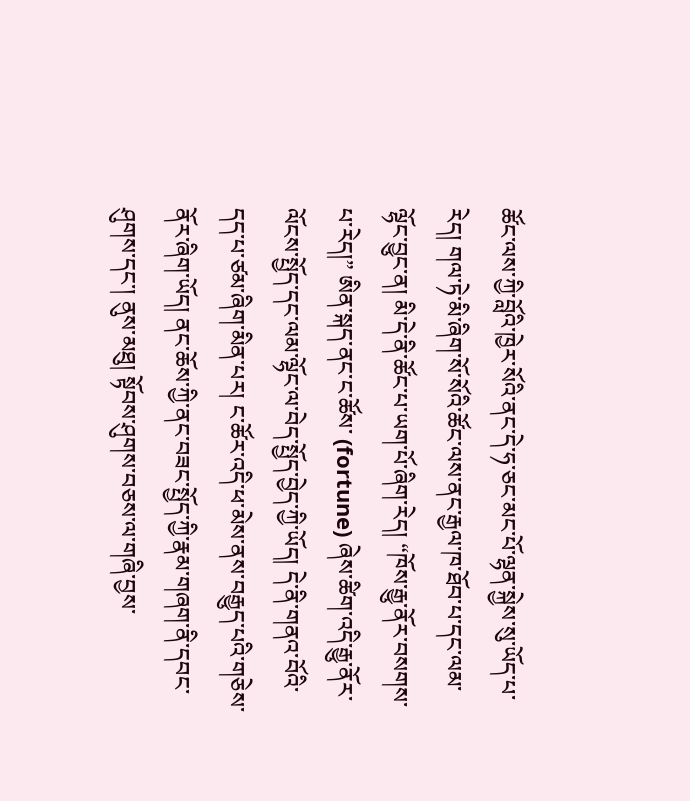ཚོང་ལས་ཀྱི་བློའི་ཁྱེར་སོའི་ནང་དེ་ཧ་ཅང་མང་པོ་ལྷན་སྐྱེས་སུ་ཡོད་པ་རེད། གལ་ཏེ་མི་ཞིག་སོ་སོའི་ཚོང་ལས་ནང་རྒྱལ་ཁ་ཐོབ་པ་དང་ལམ་ལྷོང་བྱུང་ན། མི་དེ་ནི་ཚོང་པ་ཡག་པོ་ཞིག་རེད། “ཁོས་རྒྱུ་ནོར་བསགས་པ་རེད།” ཨིན་སྐད་ནང་ང་ཚོས་ (fortune) ཞེས་ཚིག་འདི་རྒྱུ་ནོར་ལོངས་སྤྱོད་དང་ལམ་ལྷོང་ལ་བེད་སྤྱོད་བྱེད་ཀྱི་ཡོད། དེ་ནི་གནའ་བོའི་དད་པ་ཙམ་ཞིག་མིན་པར། ང་ཚོར་འདི་ཕ་མེས་ནས་བརྒྱུད་པའི་གཅེས་ནོར་ཞིག་ཡོད། ནང་ཆོས་ཀྱི་ནང་བཟང་སྤྱོད་ཀྱི་རྣམ་གཞག་ནི་དབང་ཤུགས་དང་། ནུས་མཐུ། སྟོབས་ཤུགས་བཅས་ལ་གཞི་བྱས་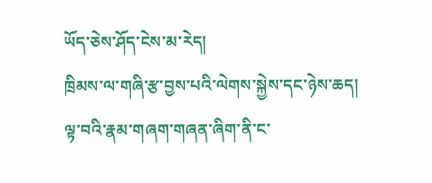ཡོད་ཅེས་ཤོད་ངེས་མ་རེད།
ཁྲིམས་ལ་གཞི་རྩ་བྱས་པའི་ལེགས་སྐྱེས་དང་ཉེས་ཆད།
ལྟ་བའི་རྣམ་གཞག་གཞན་ཞིག་ནི་ང་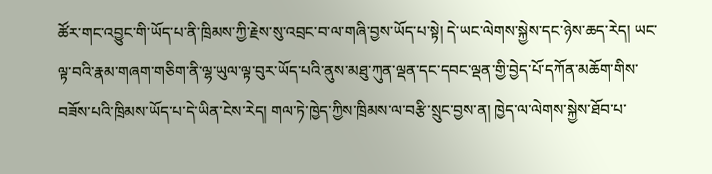ཚོར་གང་འབྱུང་གི་ཡོད་པ་ནི་ཁྲིམས་ཀྱི་རྗེས་སུ་འབྲང་བ་ལ་གཞི་བྱས་ཡོད་པ་སྟེ། དེ་ཡང་ལེགས་སྐྱེས་དང་ཉེས་ཆད་རེད། ཡང་ལྟ་བའི་རྣམ་གཞག་གཅིག་ནི་ལྷ་ཡུལ་ལྟ་བུར་ཡོད་པའི་ནུས་མཐུ་ཀུན་ལྡན་དང་དབང་ལྡན་གྱི་བྱེད་པོ་དཀོན་མཆོག་གིས་བཟོས་པའི་ཁྲིམས་ཡོད་པ་དེ་ཡིན་ངེས་རེད། གལ་ཏེ་ཁྱེད་ཀྱིས་ཁྲིམས་ལ་བརྩི་སྲུང་བྱས་ན། ཁྱེད་ལ་ལེགས་སྐྱེས་ཐོབ་པ་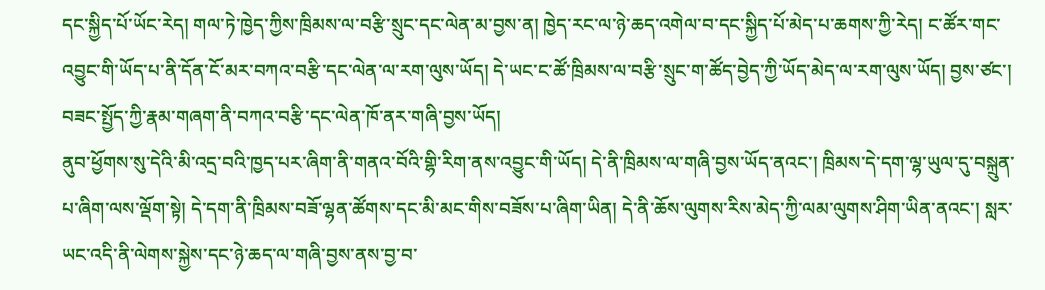དང་སྐྱིད་པོ་ཡོང་རེད། གལ་ཏེ་ཁྱེད་ཀྱིས་ཁྲིམས་ལ་བརྩི་སྲུང་དང་ལེན་མ་བྱས་ན། ཁྱེད་རང་ལ་ཉེ་ཆད་འགེལ་བ་དང་སྐྱིད་པོ་མེད་པ་ཆགས་ཀྱི་རེད། ང་ཚོར་གང་འབྱུང་གི་ཡོད་པ་ནི་དོན་ངོ་མར་བཀའ་བརྩི་དང་ལེན་ལ་རག་ལུས་ཡོད། དེ་ཡང་ང་ཚོ་ཁྲིམས་ལ་བརྩི་སྲུང་ག་ཚོད་བྱེད་ཀྱི་ཡོད་མེད་ལ་རག་ལུས་ཡོད། བྱས་ཙང་། བཟང་སྤྱོད་ཀྱི་རྣམ་གཞག་ནི་བཀའ་བརྩི་དང་ལེན་ཁོ་ནར་གཞི་བྱས་ཡོད།
ནུབ་ཕྱོགས་སུ་དེའི་མི་འདྲ་བའི་ཁྱད་པར་ཞིག་ནི་གནའ་བོའི་གྷི་རིག་ནས་འབྱུང་གི་ཡོད། དེ་ནི་ཁྲིམས་ལ་གཞི་བྱས་ཡོད་ནའང་། ཁྲིམས་དེ་དག་ལྷ་ཡུལ་དུ་བསྐྲུན་པ་ཞིག་ལས་ལྡོག་སྟེ། དེ་དག་ནི་ཁྲིམས་བཟོ་ལྷན་ཚོགས་དང་མི་མང་གིས་བཟོས་པ་ཞིག་ཡིན། དེ་ནི་ཆོས་ལུགས་རིས་མེད་ཀྱི་ལམ་ལུགས་ཤིག་ཡིན་ནའང་། སླར་ཡང་འདི་ནི་ལེགས་སྐྱེས་དང་ཉེ་ཆད་ལ་གཞི་བྱས་ནས་བྱ་བ་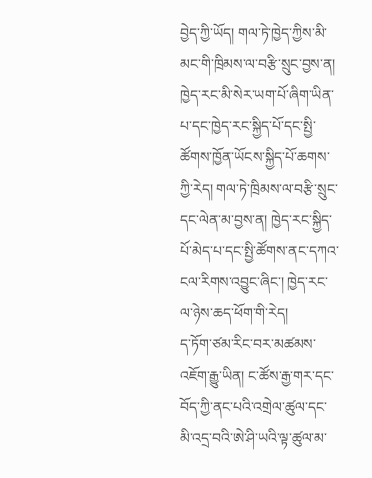བྱེད་ཀྱི་ཡོད། གལ་ཏེ་ཁྱེད་ཀྱིས་མི་མང་གི་ཁྲིམས་ལ་བརྩི་སྲུང་བྱས་ན། ཁྱེད་རང་མི་སེར་ཡག་པོ་ཞིག་ཡིན་པ་དང་ཁྱེད་རང་སྐྱིད་པོ་དང་སྤྱི་ཚོགས་ཁྱོན་ཡོངས་སྐྱིད་པོ་ཆགས་ཀྱི་རེད། གལ་ཏེ་ཁྲིམས་ལ་བརྩི་སྲུང་དང་ལེན་མ་བྱས་ན། ཁྱེད་རང་སྐྱིད་པོ་མེད་པ་དང་སྤྱི་ཚོགས་ནང་དཀའ་ངལ་རིགས་འབྱུང་ཞིང་། ཁྱེད་རང་ལ་ཉེས་ཆད་ཕོག་གི་རེད།
ད་ཏོག་ཙམ་རིང་བར་མཚམས་འཇོག་རྒྱུ་ཡིན། ང་ཚོས་རྒྱ་གར་དང་བོད་ཀྱི་ནང་པའི་འགྲེལ་ཚུལ་དང་མི་འདྲ་བའི་ཨེ་ཤི་ཡའི་ལྟ་ཚུལ་མ་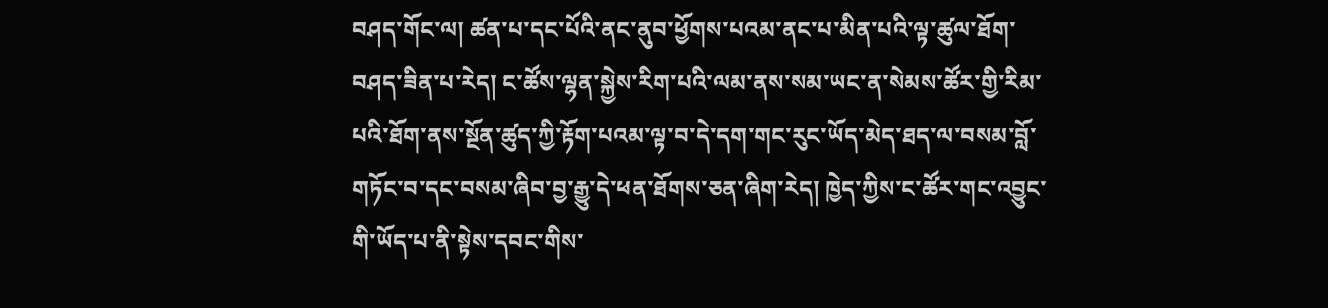བཤད་གོང་ལ། ཚན་པ་དང་པོའི་ནང་ནུབ་ཕྱོགས་པའམ་ནང་པ་མིན་པའི་ལྟ་ཚུལ་ཐོག་བཤད་ཟིན་པ་རེད། ང་ཚོས་ལྷན་སྐྱེས་རིག་པའི་ལམ་ནས་སམ་ཡང་ན་སེམས་ཚོར་གྱི་རིམ་པའི་ཐོག་ནས་སྔོན་ཚུད་ཀྱི་རྟོག་པའམ་ལྟ་བ་དེ་དག་གང་རུང་ཡོད་མེད་ཐད་ལ་བསམ་བློ་གཏོང་བ་དང་བསམ་ཞིབ་བྱ་རྒྱུ་དེ་ཕན་ཐོགས་ཅན་ཞིག་རེད། ཁྱེད་ཀྱིས་ང་ཚོར་གང་འབྱུང་གི་ཡོད་པ་ནི་སྟེས་དབང་གིས་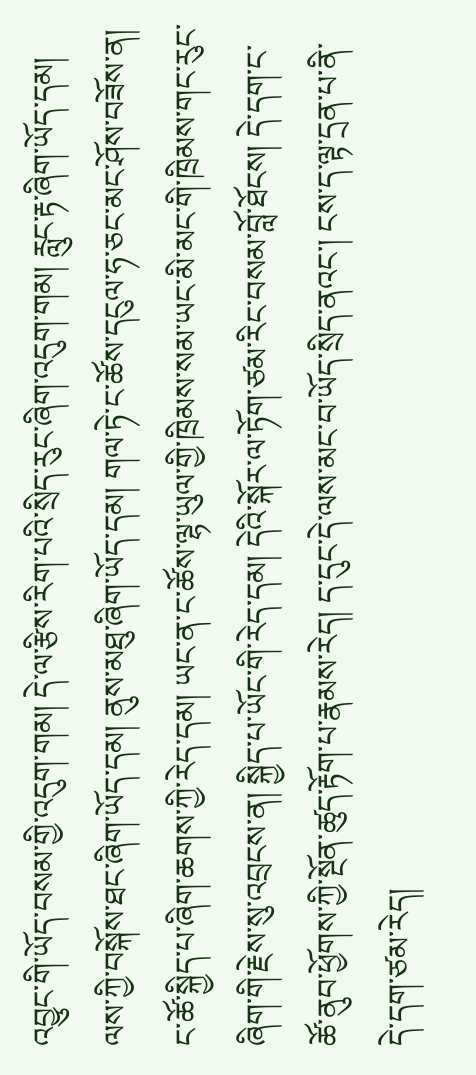འབྱུང་གི་ཡོད་བསམ་གྱི་འདུག་གམ། དེ་ལ་རྩིས་རིག་པའི་སྲིད་རུང་ཞིག་འདུག་གམ། རླུང་རྟ་ཞིག་ཡོད་དམ། ལས་ཀྱི་བསྐོས་ཐང་ཞིག་ཡོད་དམ། ནུས་མཐུ་ཞིག་ཡོད་དམ། གལ་ཏེ་ང་ཚོས་དངུལ་ཧ་ཅང་མང་ཤོས་བཟོས་ན། ང་ཚོ་སྐྱིད་པ་ཞིག་ཆགས་ཀྱི་རེད་དམ། ཡང་ན་ང་ཚོས་ལྷ་ཡུལ་གྱི་ཁྲིམས་སམ་ཡང་མི་མང་གི་ཁྲིམས་གང་རུང་ཞིག་གི་རྗེས་སུ་འབྲངས་ན། སྐྱིད་པ་ཡོང་གི་རེད་དམ། དེའི་སྐོར་ལ་ཏོག་ཙམ་རིང་བསམ་བློ་ཐོངས། དེ་དག་ང་ཚོ་ནུབ་ཕྱོགས་ཀྱི་སྔོན་ཚུད་རྟོག་པ་རྣམས་རེད། ད་དུང་དེ་ལས་མང་བ་ཡོད་སྲིད་ནའང་། ངས་ད་ལྟ་དྲན་པ་ནི་དེ་དག་ཙམ་རེད།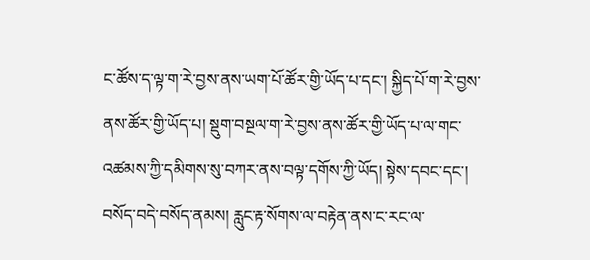ང་ཚོས་ད་ལྟ་ག་རེ་བྱས་ནས་ཡག་པོ་ཚོར་གྱི་ཡོད་པ་དང་། སྐྱིད་པོ་ག་རེ་བྱས་ནས་ཚོར་གྱི་ཡོད་པ། སྡུག་བསྔལ་ག་རེ་བྱས་ནས་ཚོར་གྱི་ཡོད་པ་ལ་གང་འཚམས་ཀྱི་དམིགས་སུ་བཀར་ནས་བལྟ་དགོས་ཀྱི་ཡོད། སྟེས་དབང་དང་། བསོད་བདེ་བསོད་ནམས། རླུང་རྟ་སོགས་ལ་བརྟེན་ནས་ང་རང་ལ་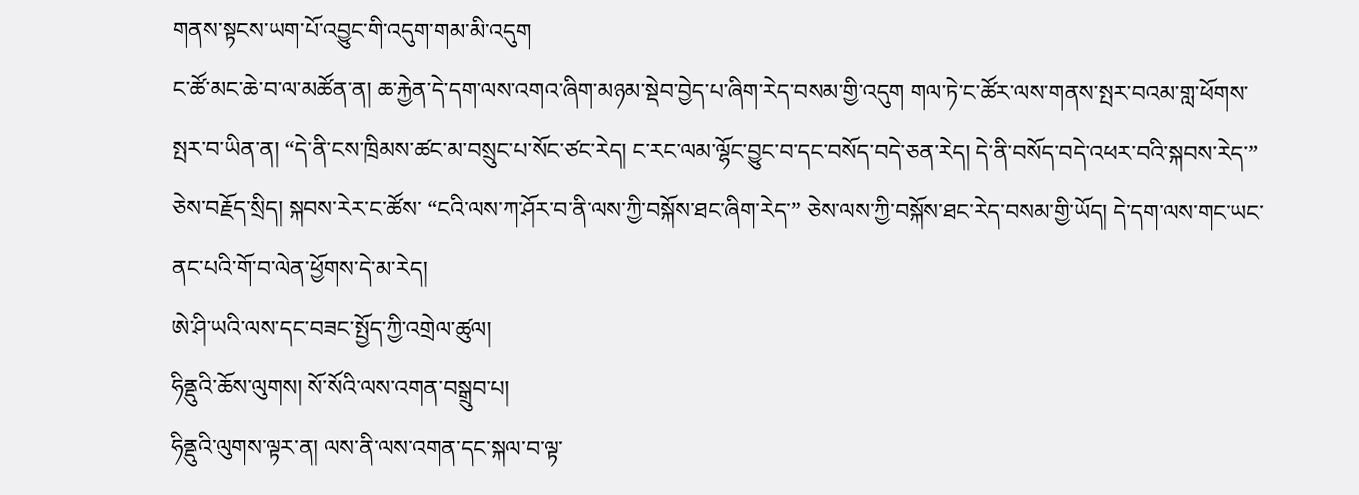གནས་སྟངས་ཡག་པོ་འབྱུང་གི་འདུག་གམ་མི་འདུག
ང་ཚོ་མང་ཆེ་བ་ལ་མཚོན་ན། ཆ་རྐྱེན་དེ་དག་ལས་འགའ་ཞིག་མཉམ་སྡེབ་བྱེད་པ་ཞིག་རེད་བསམ་གྱི་འདུག གལ་ཏེ་ང་ཚོར་ལས་གནས་སྤར་བའམ་གླ་ཕོགས་སྤར་བ་ཡིན་ན། “དེ་ནི་ངས་ཁྲིམས་ཚང་མ་བསྲུང་པ་སོང་ཙང་རེད། ང་རང་ལམ་ལྷོང་བྱུང་བ་དང་བསོད་བདེ་ཅན་རེད། དེ་ནི་བསོད་བདེ་འཕར་བའི་སྐབས་རེད་” ཅེས་བརྗོད་སྲིད། སྐབས་རེར་ང་ཚོས་ “ངའི་ལས་ཀ་ཤོར་བ་ནི་ལས་ཀྱི་བསྐོས་ཐང་ཞིག་རེད་” ཅེས་ལས་ཀྱི་བསྐོས་ཐང་རེད་བསམ་གྱི་ཡོད། དེ་དག་ལས་གང་ཡང་ནང་པའི་གོ་བ་ལེན་ཕྱོགས་དེ་མ་རེད།
ཨེ་ཤི་ཡའི་ལས་དང་བཟང་སྤྱོད་ཀྱི་འགྲེལ་ཚུལ།
ཧིནྡུའི་ཆོས་ལུགས། སོ་སོའི་ལས་འགན་བསྒྲུབ་པ།
ཧིནྡུའི་ལུགས་ལྟར་ན། ལས་ནི་ལས་འགན་དང་སྐལ་བ་ལྟ་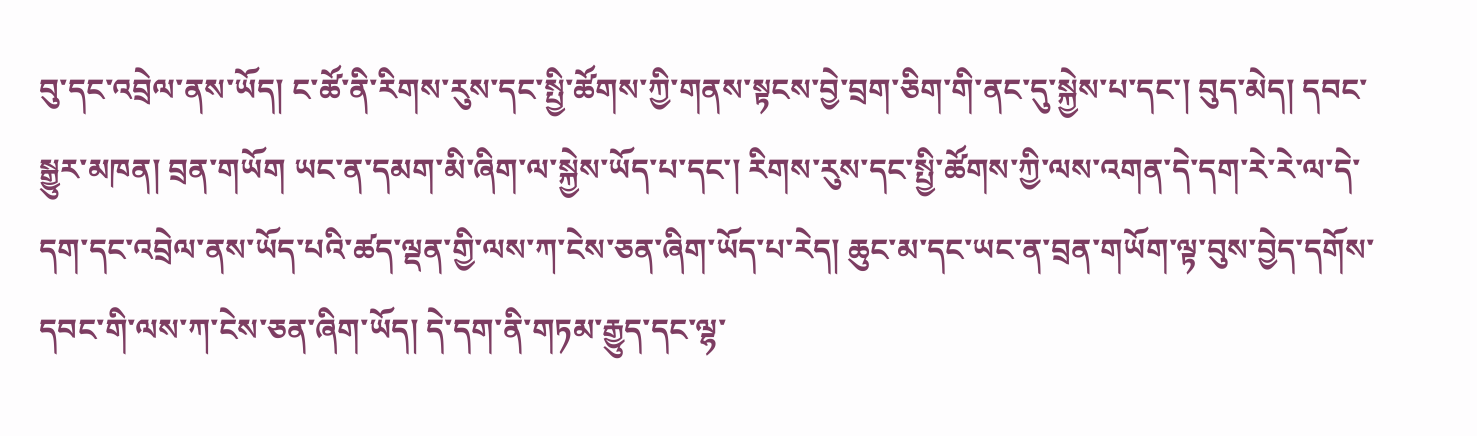བུ་དང་འབྲེལ་ནས་ཡོད། ང་ཚོ་ནི་རིགས་རུས་དང་སྤྱི་ཚོགས་ཀྱི་གནས་སྟངས་བྱེ་བྲག་ཅིག་གི་ནང་དུ་སྐྱེས་པ་དང་། བུད་མེད། དབང་སྒྱུར་མཁན། བྲན་གཡོག ཡང་ན་དམག་མི་ཞིག་ལ་སྐྱེས་ཡོད་པ་དང་། རིགས་རུས་དང་སྤྱི་ཚོགས་ཀྱི་ལས་འགན་དེ་དག་རེ་རེ་ལ་དེ་དག་དང་འབྲེལ་ནས་ཡོད་པའི་ཚད་ལྡན་གྱི་ལས་ཀ་ངེས་ཅན་ཞིག་ཡོད་པ་རེད། ཆུང་མ་དང་ཡང་ན་བྲན་གཡོག་ལྟ་བུས་བྱེད་དགོས་དབང་གི་ལས་ཀ་ངེས་ཅན་ཞིག་ཡོད། དེ་དག་ནི་གཏམ་རྒྱུད་དང་ལྷ་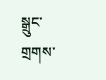སྒྲུང་གྲགས་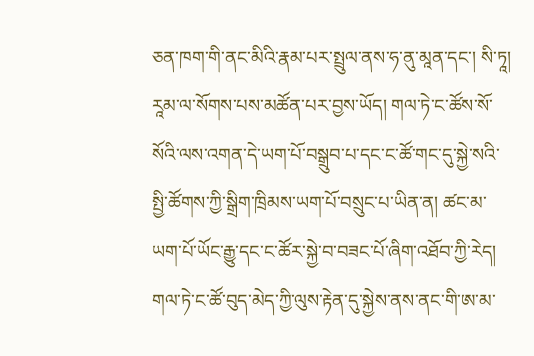ཅན་ཁག་གི་ནང་མིའི་རྣམ་པར་སྤྲུལ་ནས་ཧ་ནུ་མཱན་དང་། སི་ཏཱ། རཱམ་ལ་སོགས་པས་མཚོན་པར་བྱས་ཡོད། གལ་ཏེ་ང་ཚོས་སོ་སོའི་ལས་འགན་དེ་ཡག་པོ་བསྒྲུབ་པ་དང་ང་ཚོ་གང་དུ་སྐྱེ་སའི་སྤྱི་ཚོགས་ཀྱི་སྒྲིག་ཁྲིམས་ཡག་པོ་བསྲུང་པ་ཡིན་ན། ཚང་མ་ཡག་པོ་ཡོང་རྒྱུ་དང་ང་ཚོར་སྐྱེ་བ་བཟང་པོ་ཞིག་འཐོབ་ཀྱི་རེད། གལ་ཏེ་ང་ཚོ་བུད་མེད་ཀྱི་ལུས་རྟེན་དུ་སྐྱེས་ནས་ནང་གི་ཨ་མ་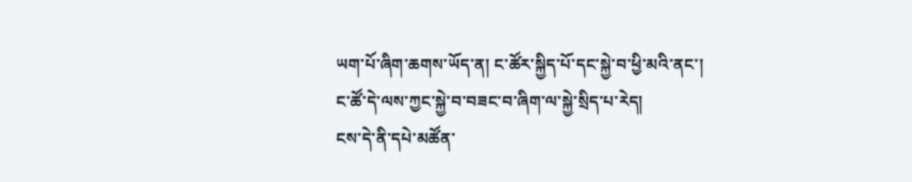ཡག་པོ་ཞིག་ཆགས་ཡོད་ན། ང་ཚོར་སྐྱིད་པོ་དང་སྐྱེ་བ་ཕྱི་མའི་ནང་། ང་ཚོ་དེ་ལས་ཀྱང་སྐྱེ་བ་བཟང་བ་ཞིག་ལ་སྐྱེ་སྲིད་པ་རེད།
ངས་དེ་ནི་དཔེ་མཚོན་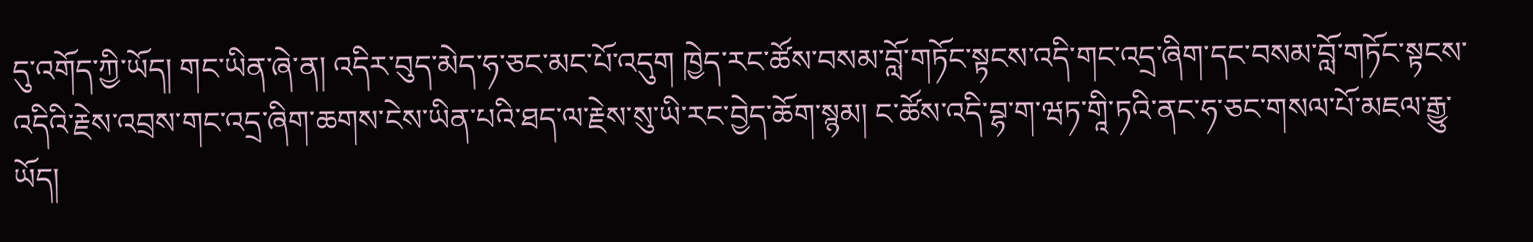དུ་འགོད་ཀྱི་ཡོད། གང་ཡིན་ཞེ་ན། འདིར་བུད་མེད་ཧ་ཅང་མང་པོ་འདུག ཁྱེད་རང་ཚོས་བསམ་བློ་གཏོང་སྟངས་འདི་གང་འདྲ་ཞིག་དང་བསམ་བློ་གཏོང་སྟངས་འདིའི་རྗེས་འབྲས་གང་འདྲ་ཞིག་ཆགས་ངེས་ཡིན་པའི་ཐད་ལ་རྗེས་སུ་ཡི་རང་བྱེད་ཆོག་སྙམ། ང་ཚོས་འདི་བྷ་ག་ཝཏ་གཱི་ཏའི་ནང་ཧ་ཅང་གསལ་པོ་མཇལ་རྒྱུ་ཡོད།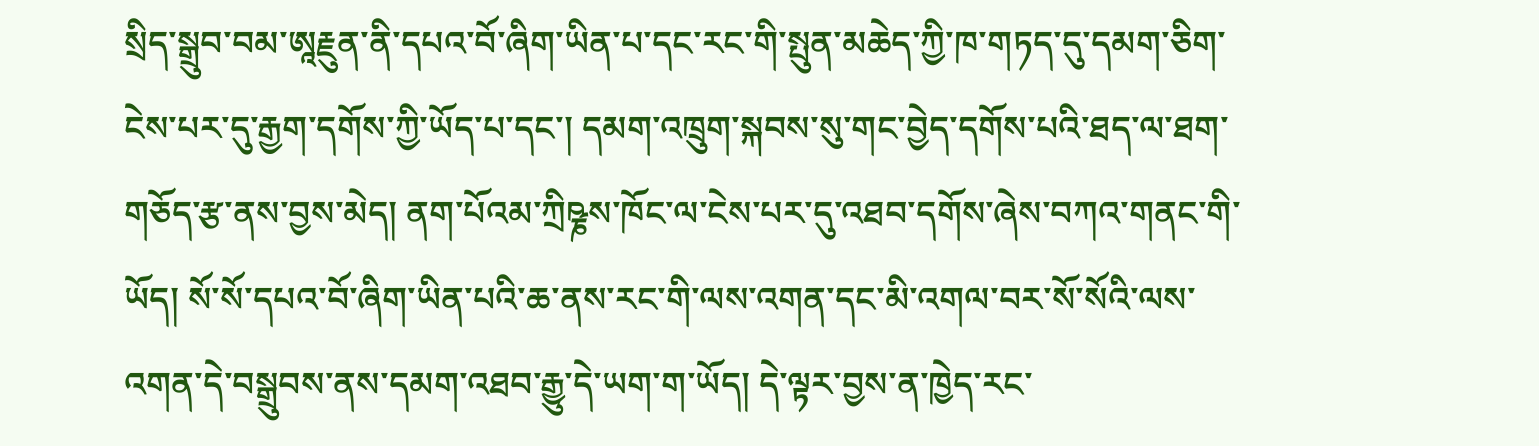སྲིད་སྒྲུབ་བམ་ཨཱརྗུན་ནི་དཔའ་བོ་ཞིག་ཡིན་པ་དང་རང་གི་སྤུན་མཆེད་ཀྱི་ཁ་གཏད་དུ་དམག་ཅིག་ངེས་པར་དུ་རྒྱག་དགོས་ཀྱི་ཡོད་པ་དང་། དམག་འཁྲུག་སྐབས་སུ་གང་བྱེད་དགོས་པའི་ཐད་ལ་ཐག་གཅོད་རྩ་ནས་བྱས་མེད། ནག་པོའམ་ཀྲིཥྞས་ཁོང་ལ་ངེས་པར་དུ་འཐབ་དགོས་ཞེས་བཀའ་གནང་གི་ཡོད། སོ་སོ་དཔའ་བོ་ཞིག་ཡིན་པའི་ཆ་ནས་རང་གི་ལས་འགན་དང་མི་འགལ་བར་སོ་སོའི་ལས་འགན་དེ་བསྒྲུབས་ནས་དམག་འཐབ་རྒྱུ་དེ་ཡག་ག་ཡོད། དེ་ལྟར་བྱས་ན་ཁྱེད་རང་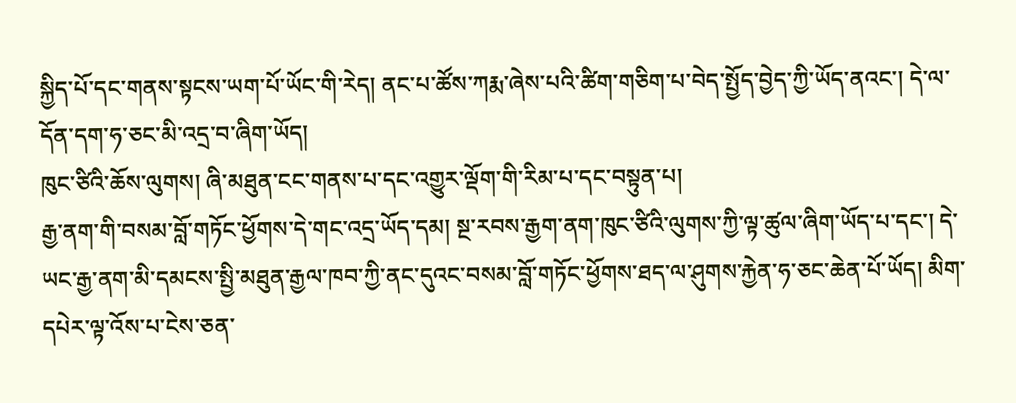སྐྱིད་པོ་དང་གནས་སྟངས་ཡག་པོ་ཡོང་གི་རེད། ནང་པ་ཚོས་ཀརྨ་ཞེས་པའི་ཚིག་གཅིག་པ་བེད་སྤྱོད་བྱེད་ཀྱི་ཡོད་ནའང་། དེ་ལ་དོན་དག་ཧ་ཅང་མི་འདྲ་བ་ཞིག་ཡོད།
ཁུང་ཙིའི་ཆོས་ལུགས། ཞི་མཐུན་ངང་གནས་པ་དང་འགྱུར་ལྡོག་གི་རིམ་པ་དང་བསྟུན་པ།
རྒྱ་ནག་གི་བསམ་བློ་གཏོང་ཕྱོགས་དེ་གང་འདྲ་ཡོད་དམ། སྔ་རབས་རྒྱག་ནག་ཁུང་ཙིའི་ལུགས་ཀྱི་ལྟ་ཚུལ་ཞིག་ཡོད་པ་དང་། དེ་ཡང་རྒྱ་ནག་མི་དམངས་སྤྱི་མཐུན་རྒྱལ་ཁབ་ཀྱི་ནང་དུའང་བསམ་བློ་གཏོང་ཕྱོགས་ཐད་ལ་ཤུགས་རྐྱེན་ཧ་ཅང་ཆེན་པོ་ཡོད། མིག་དཔེར་ལྟ་འོས་པ་ངེས་ཅན་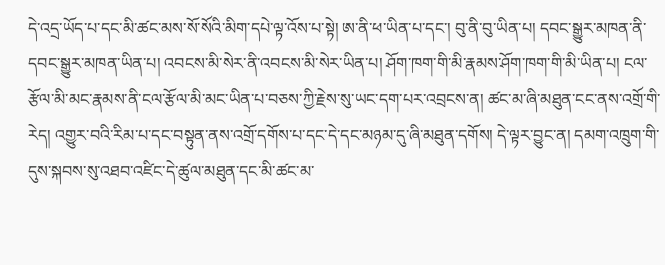དེ་འདྲ་ཡོད་པ་དང་མི་ཚང་མས་སོ་སོའི་མིག་དཔེ་ལྟ་འོས་པ་སྟེ། ཨ་ནི་ཕ་ཡིན་པ་དང་། བུ་ནི་བུ་ཡིན་པ། དབང་སྒྱུར་མཁན་ནི་དབང་སྒྱུར་མཁན་ཡིན་པ། འབངས་མི་སེར་ནི་འབངས་མི་སེར་ཡིན་པ། ཤོག་ཁག་གི་མི་རྣམས་ཤོག་ཁག་གི་མི་ཡིན་པ། ངལ་རྩོལ་མི་མང་རྣམས་ནི་ངལ་རྩོལ་མི་མང་ཡིན་པ་བཅས་ཀྱི་རྗེས་སུ་ཡང་དག་པར་འབྲངས་ན། ཚང་མ་ཞི་མཐུན་ངང་ནས་འགྲོ་གི་རེད། འགྱུར་བའི་རིམ་པ་དང་བསྟུན་ནས་འགྲོ་དགོས་པ་དང་དེ་དང་མཉམ་དུ་ཞི་མཐུན་དགོས། དེ་ལྟར་བྱུང་ན། དམག་འཁྲུག་གི་དུས་སྐབས་སུ་འཐབ་འཛིང་དེ་ཚུལ་མཐུན་དང་མི་ཚང་མ་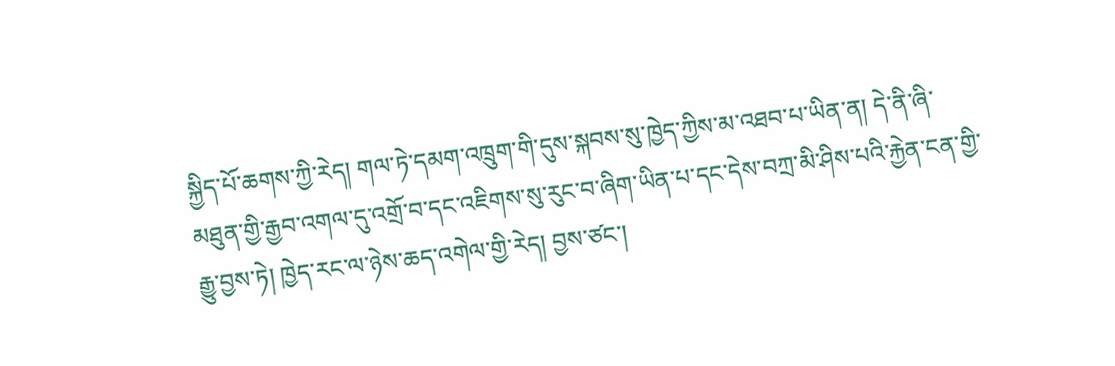སྐྱིད་པོ་ཆགས་ཀྱི་རེད། གལ་ཏེ་དམག་འཁྲུག་གི་དུས་སྐབས་སུ་ཁྱེད་ཀྱིས་མ་འཐབ་པ་ཡིན་ན། དེ་ནི་ཞི་མཐུན་གྱི་རྒྱབ་འགལ་དུ་འགྲོ་བ་དང་འཇིགས་སུ་རུང་བ་ཞིག་ཡིན་པ་དང་དེས་བཀྲ་མི་ཤིས་པའི་རྐྱེན་ངན་གྱི་རྒྱུ་བྱས་ཏེ། ཁྱེད་རང་ལ་ཉེས་ཆད་འགེལ་གྱི་རེད། བྱས་ཙང་།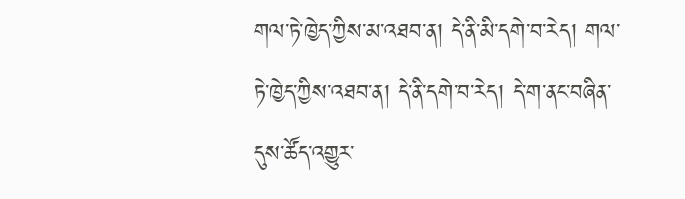གལ་ཏེ་ཁྱེད་ཀྱིས་མ་འཐབ་ན། དེ་ནི་མི་དགེ་བ་རེད། གལ་ཏེ་ཁྱེད་ཀྱིས་འཐབ་ན། དེ་ནི་དགེ་བ་རེད། དེ་ག་ནང་བཞིན་དུས་ཚོད་འགྱུར་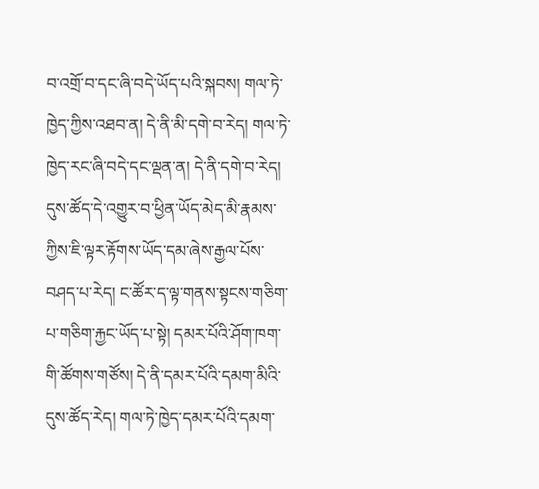བ་འགྲོ་བ་དང་ཞི་བདེ་ཡོད་པའི་སྐབས། གལ་ཏེ་ཁྱེད་ཀྱིས་འཐབ་ན། དེ་ནི་མི་དགེ་བ་རེད། གལ་ཏེ་ཁྱེད་རང་ཞི་བདེ་དང་ལྡན་ན། དེ་ནི་དགེ་བ་རེད།
དུས་ཚོད་དེ་འགྱུར་བ་ཕྱིན་ཡོད་མེད་མི་རྣམས་ཀྱིས་ཇི་ལྟར་རྟོགས་ཡོད་དམ་ཞེས་རྒྱལ་པོས་བཤད་པ་རེད། ང་ཚོར་ད་ལྟ་གནས་སྟངས་གཅིག་པ་གཅིག་རྐྱང་ཡོད་པ་སྟེ། དམར་པོའི་ཤོག་ཁག་གི་ཚོགས་གཙོས། དེ་ནི་དམར་པོའི་དམག་མིའི་དུས་ཚོད་རེད། གལ་ཏེ་ཁྱེད་དམར་པོའི་དམག་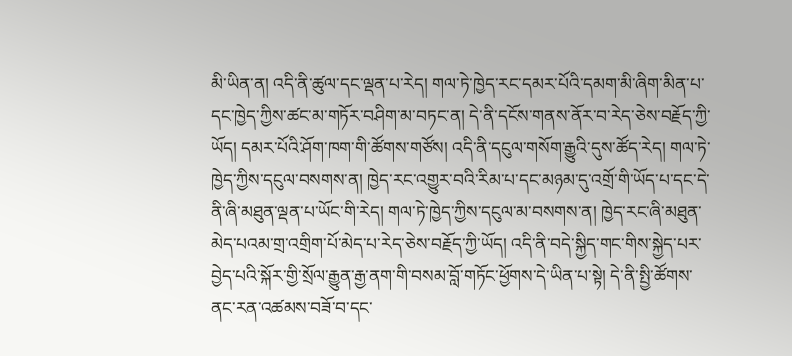མི་ཡིན་ན། འདི་ནི་ཚུལ་དང་ལྡན་པ་རེད། གལ་ཏེ་ཁྱེད་རང་དམར་པོའི་དམག་མི་ཞིག་མིན་པ་དང་ཁྱེད་ཀྱིས་ཚང་མ་གཏོར་བཤིག་མ་བཏང་ན། དེ་ནི་དངོས་གནས་ནོར་བ་རེད་ཅེས་བརྗོད་ཀྱི་ཡོད། དམར་པོའི་ཤོག་ཁག་གི་ཚོགས་གཙོས། འདི་ནི་དངུལ་གསོག་རྒྱུའི་དུས་ཚོད་རེད། གལ་ཏེ་ཁྱེད་ཀྱིས་དངུལ་བསགས་ན། ཁྱེད་རང་འགྱུར་བའི་རིམ་པ་དང་མཉམ་དུ་འགྲོ་གི་ཡོད་པ་དང་དེ་ནི་ཞི་མཐུན་ལྡན་པ་ཡོང་གི་རེད། གལ་ཏེ་ཁྱེད་ཀྱིས་དངུལ་མ་བསགས་ན། ཁྱེད་རང་ཞི་མཐུན་མེད་པའམ་གྲ་འགྲིག་པོ་མེད་པ་རེད་ཅེས་བརྗོད་ཀྱི་ཡོད། འདི་ནི་བདེ་སྐྱིད་གང་གིས་སྐྱེད་པར་བྱེད་པའི་སྐོར་གྱི་སྲོལ་རྒྱུན་རྒྱ་ནག་གི་བསམ་བློ་གཏོང་ཕྱོགས་དེ་ཡིན་པ་སྟེ། དེ་ནི་སྤྱི་ཚོགས་ནང་རན་འཚམས་བཟོ་བ་དང་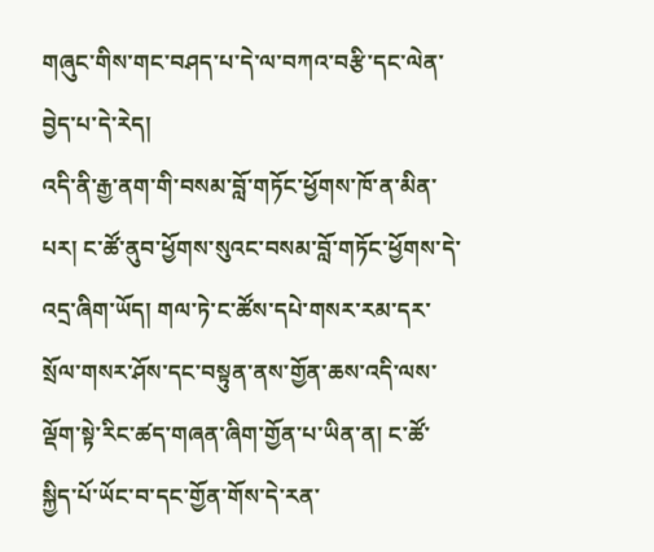གཞུང་གིས་གང་བཤད་པ་དེ་ལ་བཀའ་བརྩི་དང་ལེན་བྱེད་པ་དེ་རེད།
འདི་ནི་རྒྱ་ནག་གི་བསམ་བློ་གཏོང་ཕྱོགས་ཁོ་ན་མིན་པར། ང་ཚོ་ནུབ་ཕྱོགས་སུའང་བསམ་བློ་གཏོང་ཕྱོགས་དེ་འདྲ་ཞིག་ཡོད། གལ་ཏེ་ང་ཚོས་དཔེ་གསར་རམ་དར་སྲོལ་གསར་ཤོས་དང་བསྟུན་ནས་གྱོན་ཆས་འདི་ལས་ལྡོག་སྟེ་རིང་ཚད་གཞན་ཞིག་གྱོན་པ་ཡིན་ན། ང་ཚོ་སྐྱིད་པོ་ཡོང་བ་དང་གྱོན་གོས་དེ་རན་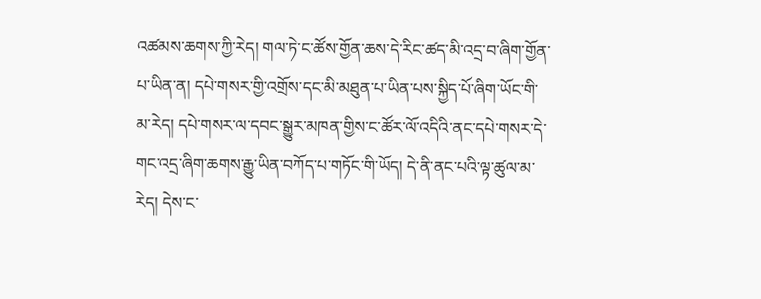འཚམས་ཆགས་ཀྱི་རེད། གལ་ཏེ་ང་ཚོས་གྱོན་ཆས་དེ་རིང་ཚད་མི་འདྲ་བ་ཞིག་གྱོན་པ་ཡིན་ན། དཔེ་གསར་གྱི་འགྲོས་དང་མི་མཐུན་པ་ཡིན་པས་སྐྱིད་པོ་ཞིག་ཡོང་གི་མ་རེད། དཔེ་གསར་ལ་དབང་སྒྱུར་མཁན་གྱིས་ང་ཚོར་ལོ་འདིའི་ནང་དཔེ་གསར་དེ་གང་འདྲ་ཞིག་ཆགས་རྒྱུ་ཡིན་བཀོད་པ་གཏོང་གི་ཡོད། དེ་ནི་ནང་པའི་ལྟ་ཚུལ་མ་རེད། དེས་ང་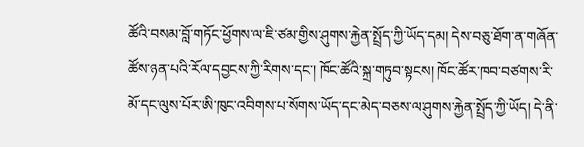ཚོའི་བསམ་བློ་གཏོང་ཕྱོགས་ལ་ཇི་ཙམ་གྱིས་ཤུགས་རྐྱེན་སྤྲོད་ཀྱི་ཡོད་དམ། དེས་བཅུ་ཐོག་ན་གཞོན་ཚོས་ཉན་པའི་རོལ་དབྱངས་ཀྱི་རིགས་དང་། ཁོང་ཚོའི་སྐྲ་གཏུབ་སྟངས། ཁོང་ཚོར་ཁབ་བཙགས་རི་མོ་དང་ལུས་པོར་ཨི་ཁུང་འབིགས་པ་སོགས་ཡོད་དང་མེད་བཅས་ལ་ཤུགས་རྐྱེན་སྤྲོད་ཀྱི་ཡོད། དེ་ནི་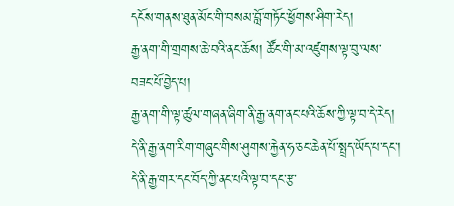དངོས་གནས་ཐུན་མོང་གི་བསམ་བློ་གཏོང་ཕྱོགས་ཤིག་རེད།
རྒྱ་ནག་གི་གྲགས་ཆེ་བའི་ནང་ཆོས། ཚོང་གི་མ་འཛུགས་ལྟ་བུ་ལས་བཟང་པོ་བྱེད་པ།
རྒྱ་ནག་གི་ལྟ་ཚུལ་གཞན་ཞིག་ནི་རྒྱ་ནག་ནང་པའི་ཆོས་ཀྱི་ལྟ་བ་དེ་རེད། དེ་ནི་རྒྱ་ནག་རིག་གཞུང་གིས་ཤུགས་རྐྱེན་ཧ་ཅང་ཆེན་པོ་སྤྲད་ཡོད་པ་དང་། དེ་ནི་རྒྱ་གར་དང་བོད་ཀྱི་ནང་པའི་ལྟ་བ་དང་རྩ་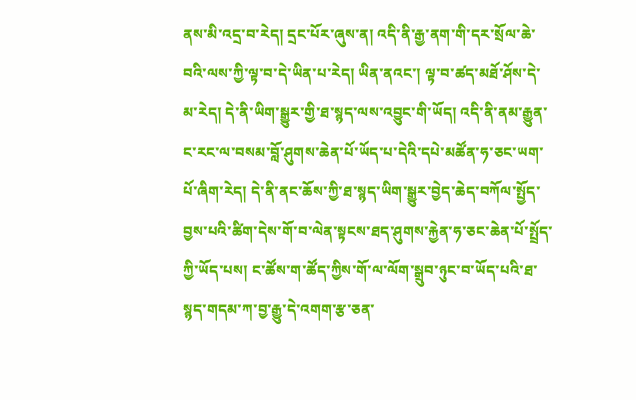ནས་མི་འདྲ་བ་རེད། དྲང་པོར་ཞུས་ན། འདི་ནི་རྒྱ་ནག་གི་དར་སྲོལ་ཆེ་བའི་ལས་ཀྱི་ལྟ་བ་དེ་ཡིན་པ་རེད། ཡིན་ནའང་། ལྟ་བ་ཚད་མཐོ་ཤོས་དེ་མ་རེད། དེ་ནི་ཡིག་སྒྱུར་གྱི་ཐ་སྙད་ལས་འབྱུང་གི་ཡོད། འདི་ནི་ནམ་རྒྱུན་ང་རང་ལ་བསམ་བློ་ཤུགས་ཆེན་པོ་ཡོད་པ་དེའི་དཔེ་མཚོན་ཧ་ཅང་ཡག་པོ་ཞིག་རེད། དེ་ནི་ནང་ཆོས་ཀྱི་ཐ་སྙད་ཡིག་སྒྱུར་བྱེད་ཆེད་བཀོལ་སྤྱོད་བྱས་པའི་ཚིག་དེས་གོ་བ་ལེན་སྟངས་ཐད་ཤུགས་རྐྱེན་ཧ་ཅང་ཆེན་པོ་སྤྲོད་ཀྱི་ཡོད་པས། ང་ཚོས་ག་ཚོད་ཀྱིས་གོ་ལ་ལོག་སྒྲུབ་ཉུང་བ་ཡོད་པའི་ཐ་སྙད་གདམ་ཀ་བྱ་རྒྱུ་དེ་འགག་རྩ་ཅན་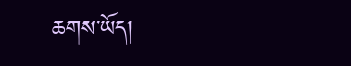ཆགས་ཡོད།